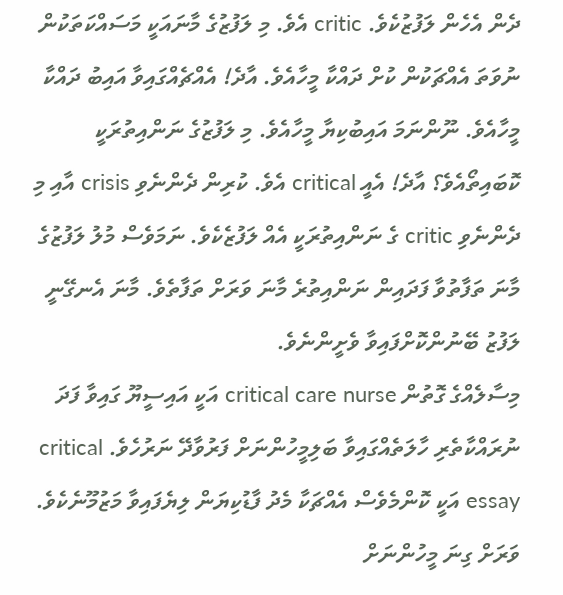ދެން އެހެން ލަފުޒުކެވެ. critic އެވެ. މި ލަފުޒުގެ މާނައަކީ މަސައްކަތަކުން ނުވަތަ އެއްޗަކުން ކުށް ދައްކާ މީހާއެވެ. އާދެ! އެއްޗެއްގައިވާ އައިބު ދައްކާ މީހާއެވެ. ނޫންނަމަ އައިބުކިޔާ މީހާއެވެ. މި ލަފުޒުގެ ނަންއިތުރަކީ ކޮބައިތޯއެވެ؟ އާދެ! އެއީ critical އެވެ. ކުރިން ދެންނެވި crisis އާއި މި ދެންނެވި critic ގެ ނަންއިތުރަކީ އެއް ލަފުޒެކެވެ. ނަމަވެސް މުލު ލަފުޒުގެ މާނަ ތަފާތުވާ ފަދައިން ނަންއިތުރެ މާނަ ވަރަށް ތަފާތެވެ. މާނަ އެނގޭނީ ލަފުޒު ބޭނުންކޮށްފައިވާ ވެށީންނެވެ.
މިސާލެއްގެ ގޮތުން critical care nurse އަކީ އައިސީޔޫ ގައިވާ ފަދަ ނުރައްކާތެރި ހާލަތެއްގައިވާ ބަލިމީހުންނަށް ފަރުވާދޭ ނަރުހެވެ. critical essay އަކީ ކޮންމެވެސް އެއްޗަކާ މެދު ފާޑުކިޔަން ލިޔެފައިވާ މަޒުމޫނެކެވެ.
ވަރަށް ގިނަ މީހުންނަށް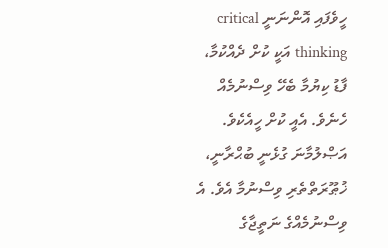ހީވެފައި އޮންނަނީ critical thinking އަކީ ކުށް ދެއްކުމާ، ފާޑު ކިޔުމާ ބެހޭ ވިސްނުމެއް ހެނެވެ. އެއީ ކުށް ހީއެކެވެ. އަޞްލުމާނަ ގުޅެނީ ބުޙްރާނީ، ޚުޠޫރަތްތެރި ވިސްނުމާ އެވެ. އެ ވިސްނުމެއްގެ ނަތީޖާގެ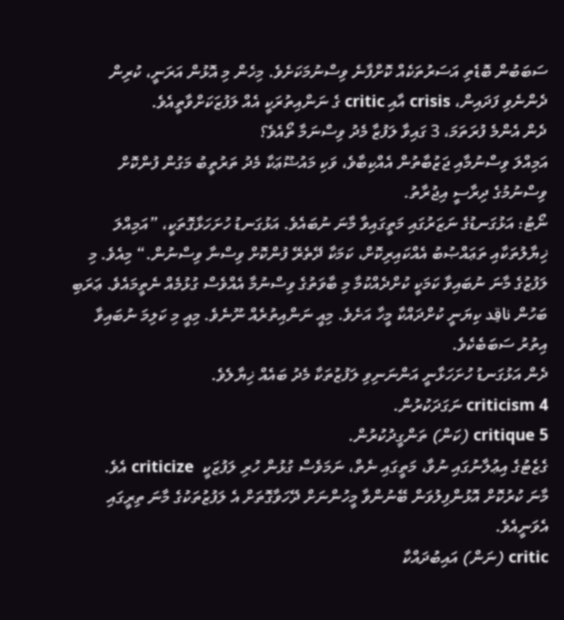ސަބަބުން ބޮޑެތި އަސަރުތަކެއް ކޮށްފާނެ ވިސްނުމަކަށެވެ. މިހެން މި އޮޅުން އަރަނީ، ކުރިން ދެންނެވި ފަދައިން، crisis އާއި critic ގެ ނަންއިތުރަކީ އެއް ލަފުޒަކަށްވާތީއެވެ.
ދެން އެންމެ ފުރަތަމަ، 3 ގައިވާ ލަފުޒާ މެދު ވިސްނަމާ ތޯއެވެ؟
އަމިއްލަ ވިސްނުމާއި ޖަޒުބާތުން އެއްކިބާވެ، ވަކި މައުޟޫޢަކާ މެދު ތަރުތީބު މަގުން ފުންކޮށް ވިސްނުމުގެ ދިރާސީ އިޖުރާތު.
ނޯޓު: އަޅުގަނޑުގެ ނަޒަރުގައި މަތީގައިވާ މާނަ ނުބައެވެ. އަޅުގަނޑު ހުށަހަޅާގޮތަކީ، ”އަމިއްލަ ޚިޔާލުތަކާއި ތަޢައްޞުބު އެއްކައިރިކޮށް، ކަމަކާ ދޭތެރޭ ފުންކޮށް ވިސްނާ ވިސްނުން.“ މިއެވެ. މި ލަފުޒުގެ މާނަ ނުބައިވާ ކަމަކީ ކުށްދެއްކުމާ މި ބާވަތުގެ ވިސްނުމާ އެއްވެސް ގުޅުމެއް ނެތީމައެވެ. ޢަރަބި ބަހުން ناقِد ކިޔަނީ ކުށްދައްކާ މީހާ އަށެވެ. މިއީ ނަންއިތުރެއް ނޫނެވެ. މިއީ މި ކަލިމަ ނުބައިވާ އިތުރު ސަބަބެކެވެ.
ދެން އަޅުގަނޑު ހުށަހަޅާނީ އަންނަނިވި ލަފުޒުތަކާ މެދު ބައެއް ޚިޔާލެވެ.
criticism 4 ނަގަދަކުރުން.
5 critique (ކަން) ތަންގީދުކުރުން.
ގެޒެޓުގެ އިޢުލާނުގައި ނުވާ، މަތީގައި ނެތް، ނަމަވެސް ގުޅުން ހުރި ލަފުޒަކީ  criticize އެވެ.
މާނަ ކުރުކޮށް އޮޅުންފިލުވަން ބޭނުންވާ މީހުންނަށް ދޭހަވާގޮތަށް އެ ލަފުޒުތަކުގެ މާނަ ތިރީގައި އެވަނީއެވެ.
critic (ނަން) އައިބުދައްކާ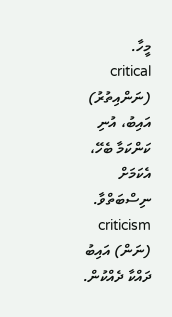މީހާ.
critical (ނަންއިތުރު) އައިބު، އުނި ކަންކަމާ ބެހޭ، އެކަމަށް ނިސްބަތްވާ.
criticism (ނަން) އައިބު ދައްކާ ދެއްކުން.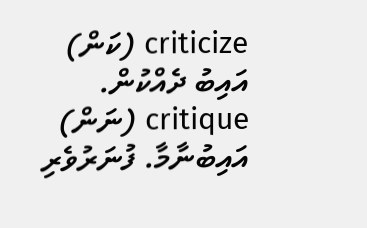criticize (ކަން) އައިބު ދެއްކުން.
critique (ނަން) އައިބުނާމާ. ފުނަރުވެރި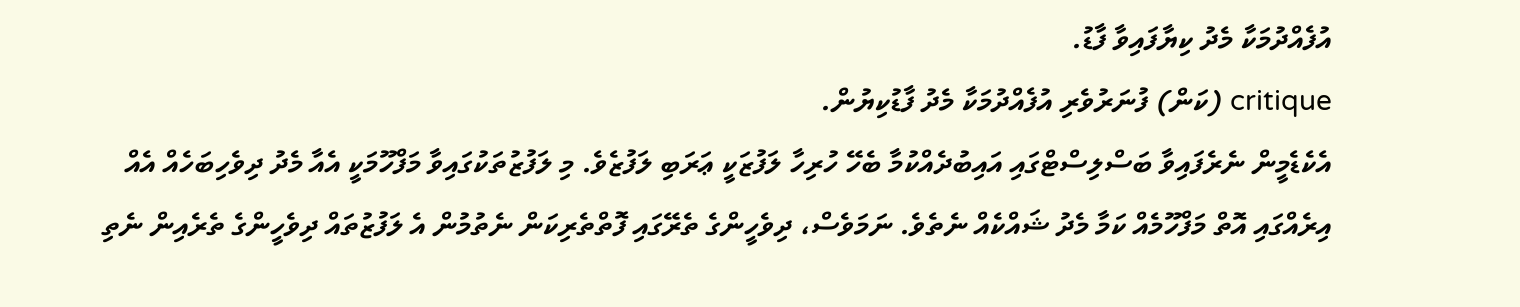އުފެއްދުމަކާ މެދު ކިޔާފައިވާ ފާޑު.
critique (ކަން) ފުނަރުވެރި އުފެއްދުމަކާ މެދު ފާޑުކިޔުން.
އެކެޑެމީން ނެރެފައިވާ ބަސްލިސްޓްގައި އައިބުދެއްކުމާ ބެހޭ ހުރިހާ ލަފުޒަކީ ޢަރަބި ލަފުޒެވެ. މި ލަފުޒުތަކުގައިވާ މަފްހޫމަކީ އެއާ މެދު ދިވެހިބަހެއް އެއް އިރެއްގައި އޮތް މަފްހޫމެއް ކަމާ މެދު ޝައްކެއް ނެތެވެ. ނަމަވެސް، ދިވެހީންގެ ތެރޭގައި ފޮތްތެރިކަން ނެތުމުން އެ ލަފުޒުތައް ދިވެހީންގެ ތެރެއިން ނެތި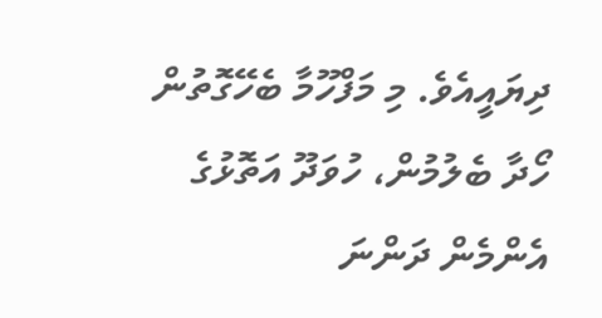ދިޔައީއެވެ. މި މަފްހޫމާ ބެހޭގޮތުން ހޯދާ ބެލުމުން، ހުވަދޫ އަތޮޅުގެ އެންމެން ދަންނަ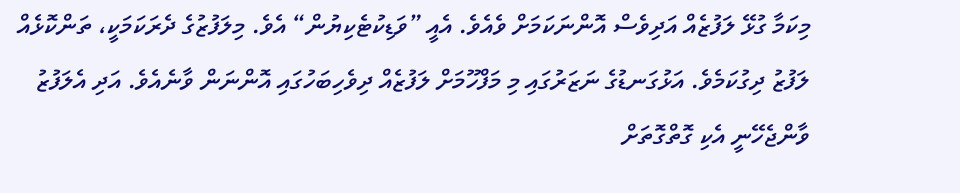މިކަމާ ގުޅޭ ލަފުޒެއް އަދިވެސް އޮންނަކަމަށް ވެއެވެ. އެއީ ”ވަޑިކުޓެކިޔުން“ އެވެ. މިލަފުޒުގެ ދެރަކަމަކީ، ތަންކޮޅެއް ލަފުޒު ދިގުކަމެވެ. އަޅުގަނޑުގެ ނަޒަރުގައި މި މަފްހޫމަށް ލަފުޒެއް ދިވެހިބަހުގައި އޮންނަން ވާނެއެވެ. އަދި އެލަފުޒު ވާންޖެހޭނީ އެކި ގޮތްގޮތަށް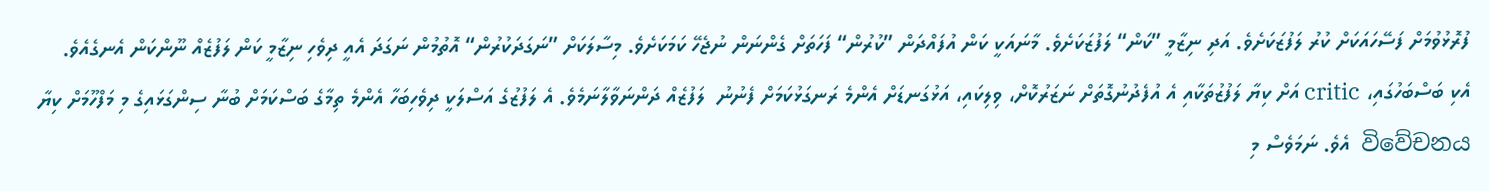ފުރޮޅުވުމަށް ފަސޭހައަކަށް ކުރު ލަފުޒަކަށެވެ. އަދި ނިޒާމީ ”ކަން“ ލަފުޒަކަށެވެ. މާނައަކީ ކަން އުފައްދަން ”ކުރުން“ ފަހަތަށް ގެންނަން ނުޖެހޭ ކަމަކަށެވެ. މިސާލަކަށް ”ނަގަދަކުރުން“ އޮތުމުން ނަގަދަ އެއީ ދިވެހި ނިޒާމީ ކަން ލަފުޒެއް ނޫންކަން އެނގެއެވެ.
އެކި ބަސްބަހުގައި، critic އަށް ކިޔާ ލަފުޒުތަކާއި އެ އުފެދުނުގޮތަށް ނަޒަރުކޮށް، ވިލިކައި، އަޅުގަނޑަށް އެންމެ ރަނގަޅުކަމަށް ފެނުނު  ލަފުޒެއް ދަންނަވާލާނަމެވެ. އެ ލަފުޒުގެ އަސްލަކީ ދިވެހިބަހާ އެންމެ ތިމާގެ ބަސްކަމަށް ބުނާ ސިންގަޅައިގެ މި މަފްހޫމަށް ކިޔާ විවේචනය އެވެ. ނަމަވެސް މި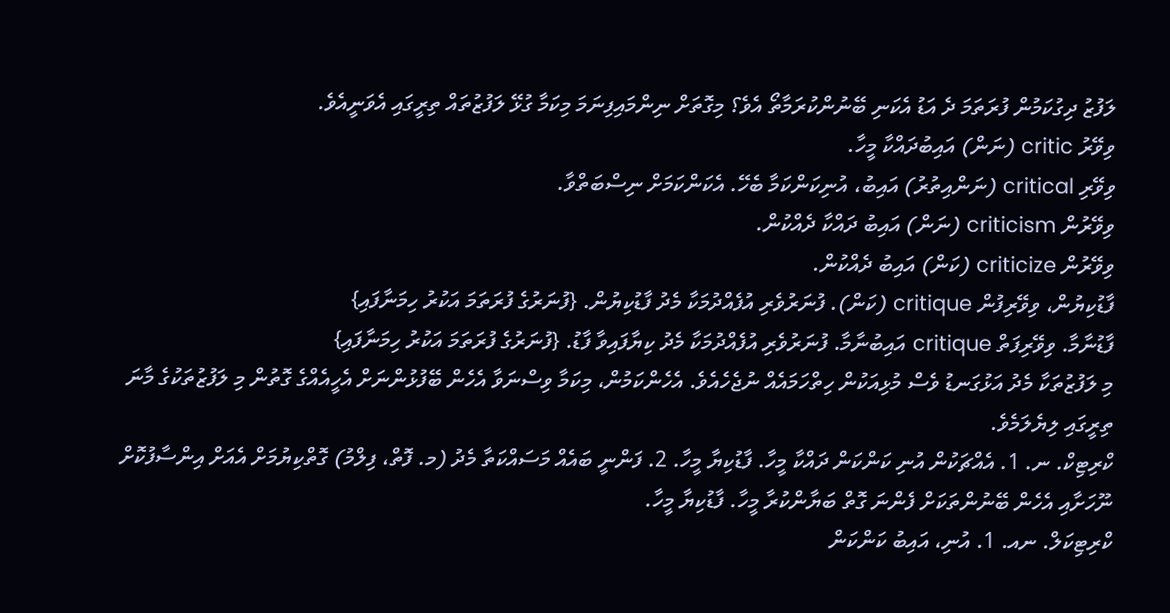ލަފުޒު ދިގުކަމުން ފުރަތަމަ ދެ އަޑު އެކަނި ބޭނުންކުރަމާތޯ އެވެ؟ މިގޮތަށް ނިންމައިފިނަމަ މިކަމާ ގުޅޭ ލަފުޒުތައް ތިރީގައި އެވަނީއެވެ.
ވިވޭރު critic (ނަން) އައިބުދައްކާ މީހާ.
ވިވޭރި critical (ނަންއިތުރު) އައިބު، އުނިކަންކަމާ ބެހޭ. އެކަންކަމަށް ނިސްބަތްވާ.
ވިވޭރުން criticism (ނަން) އައިބު ދައްކާ ދެއްކުން.
ވިވޭރުން criticize (ކަން) އައިބު ދެއްކުން.
ފާޑުކިޔުން، ވިވޭރިފުން critique (ކަން). ފުނަރުވެރި އުފެއްދުމަކާ މެދު ފާޑުކިޔުން. {ފުނަރުގެ ފުރަތަމަ އަކުރު ހިމަނާފައި}
ފާޑުނާމާ. ވިވޭރިފަތް critique އައިބުނާމާ. ފުނަރުވެރި އުފެއްދުމަކާ މެދު ކިޔާފައިވާ ފާޑު. {ފުނަރުގެ ފުރަތަމަ އަކުރު ހިމަނާފައި}
މި ލަފުޒުތަކާ މެދު އަޅުގަނޑު ވެސް މުޅިއަކުން ހިތްހަމައެއް ނުޖެހެއެވެ. އެހެންކަމުން، މިކަމާ ވިސްނަވާ އެހެން ބޭފުޅުންނަށް އެހީއެއްގެ ގޮތުން މި ލަފުޒުތަކުގެ މާނަ ތިރީގައި ލިޔެލަމެވެ.
ކްރިޓިކް. ނ. 1. އެއްޗަކުން އުނި ކަންކަން ދައްކާ މީހާ. ފާޑުކިޔާ މީހާ. 2. ފަންނީ ބައެއް މަސައްކަތާ މެދު (މ. ފޮތް، ފިލްމު) ގޮތްކިޔުމަށް އެއަށް އިންސާފުކޮށް ނޫހަށާއި އެހެން ބޭނުންތަކަށް ފެންނަ ގޮތް ބަޔާންކުރާ މީހާ. ފާޑުކިޔާ މީހާ.
ކްރިޓިކަލް. ނއ. 1. އުނި، އައިބު ކަންކަން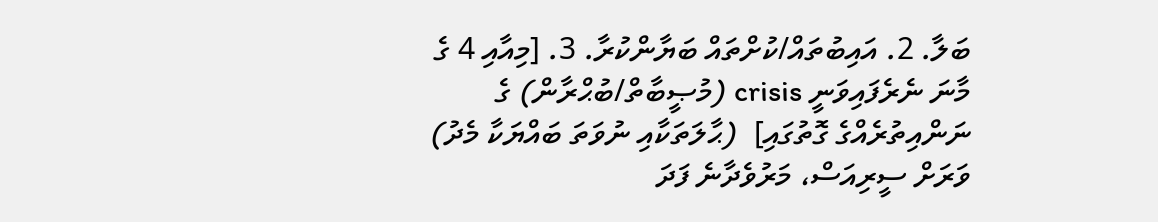ބަލާ. 2. އައިބުތައް/ކުށްތައް ބަޔާންކުރާ. 3. [މިއާއި 4 ގެ މާނަ ނެރެފައިވަނީ crisis (މުޞީބާތް/ބުޙްރާން) ގެ ނަންއިތުރެއްގެ ގޮތުގައި]  (ޙާލަތަކާއި ނުވަތަ ބައްޔަކާ މެދު) ވަރަށް ސީރިއަސް، މަރުވެދާނެ ފަދަ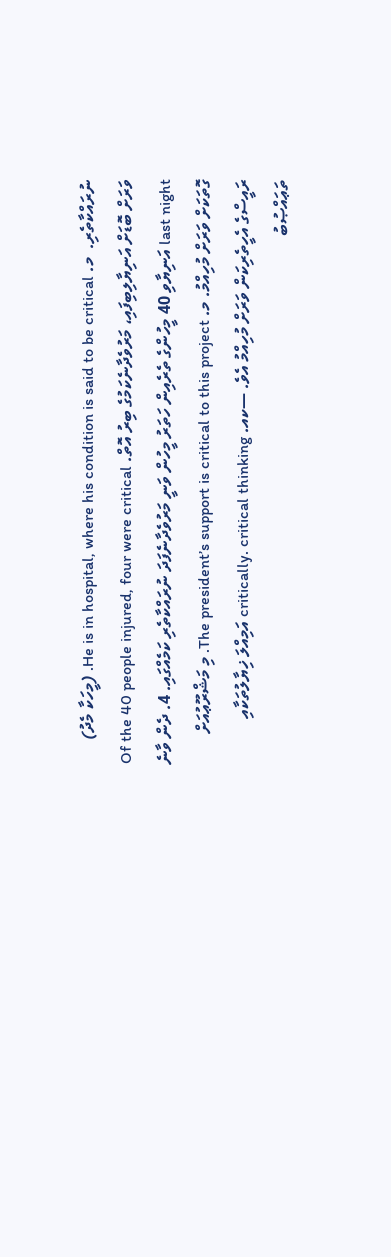ނުރައްކާތެރި.  މ. He is in hospital, where his condition is said to be critical. (މީހަކާ މެދު) ވަރަށް ބޮޑަށް އަނިޔާލިބިފައި، މަރުވެދާނެކަމުގެ ބިރު އޮތް. Of the 40 people injured, four were critical last night އަނިޔާވި 40 މީހުންގެ ތެރެއިން ހަތަރު މީހުން ވަނީ މަރުވެދާނެފަދަ ނުރައްކާތެރި ކަމެއްގައި. 4. ދެން ވާނެ ގޮތަކަށް ވަރަށް މުހިއްމު. މ. The president’s support is critical to this project. މި މަޝްރޫޢުއަށް ރައީސްގެ އެހީތެރިކަން ވަރަށް މުހިއްމު އެވެ. —ކއ. critically. critical thinking އަމިއްލަ ޚިޔާލުތަކާއި ތަޢައްޞުބު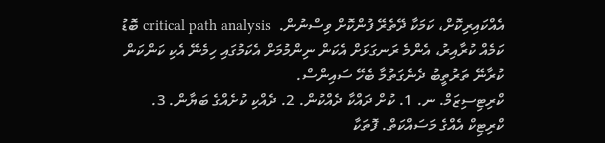އެއްކައިރިކޮށް، ކަމަކާ ދޭތެރޭ ފުންކޮށް ވިސްނުން.  critical path analysis ބޮޑު ކަމެއް ކުރާއިރު، އެންމެ ރަނގަޅަށް އެކަން ނިންމުމަށް އެކަމުގައި ހިމެނޭ އެކި ކަންކަން ކުރާނޭ ތަރުތީބު ދެނެގަތުމާ ބެހޭ ސައިންސް.
ކްރިޓިސިޒަމް. ނ. 1. ކުށް ދައްކާ ދެއްކުން. 2. ދެއްކި ކުށެއްގެ ބަޔާން. 3. ކްރިޓިކް އެއްގެ މަސައްކަތް. ފޮތަކާ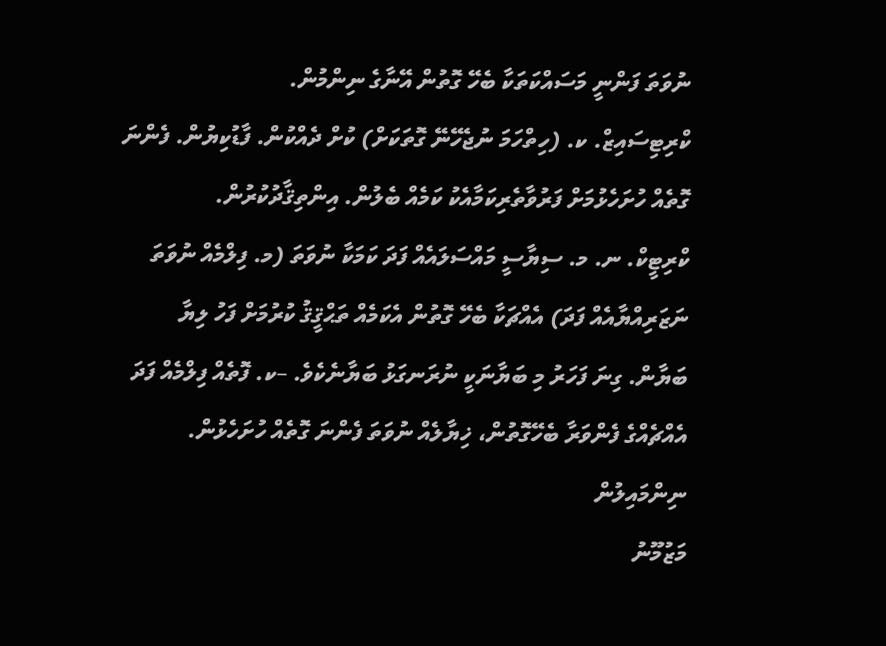ނުވަތަ ފަންނީ މަސައްކަތަކާ ބެހޭ ގޮތުން އޭނާގެ ނިންމުން.
ކްރިޓިސައިޒް. ކ. (ހިތްހަމަ ނުޖެހޭނޭ ގޮތަކަށް) ކުށް ދެއްކުން. ފާޑުކިޔުން. ފެންނަ ގޮތެއް ހުށަހެޅުމަށް ފަރުވާތެރިކަމާއެކު ކަމެއް ބެލުން. އިންތިޤާދުކުރުން.
ކްރިޓީކް. ނ. މ. ސިޔާސީ މައްސަލައެއް ފަދަ ކަމަކާ ނުވަތަ (މ. ފިލްމެއް ނުވަތަ ނަޒަރިއްޔާއެއް ފަދަ) އެއްޗަކާ ބެހޭ ގޮތުން އެކަމެއް ތަޙްޤީޤު ކުރުމަށް ފަހު ލިޔާ ބަޔާން. ގިނަ ފަހަރު މި ބަޔާނަކީ ނުރަނގަޅު ބަޔާނެކެވެ. –ކ. ފޮތެއް ފިލްމެއް ފަދަ އެއްޗެއްގެ ފެންވަރާ ބެހޭގޮތުން، ޚިޔާލެއް ނުވަތަ ފެންނަ ގޮތެއް ހުށަހެޅުން.
ނިންމައިލުން
މަޒުމޫނު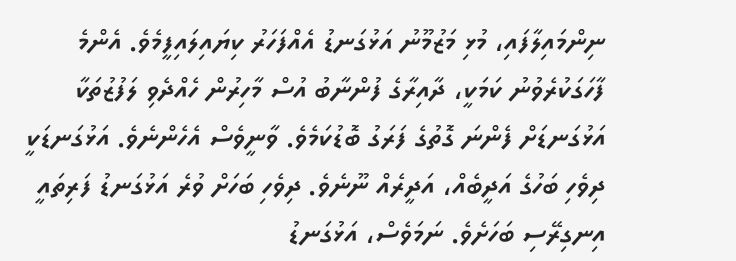ނިންމައިލާފައި، މުޅި މަޒުމޫނު އަޅުގަނޑު އެއްފަހަރު ކިޔައިލައިފީމެވެ. އެންމެ ފާހަގަކުރެވުނު ކަމަކީ، ދާއިރާގެ ފުންނާބު އުސް މާހިރުން ހެއްދެވި ލަފުޒުތަކާ އަޅުގަނޑަށް ފެންނަ ގޮތުގެ ފަރަގު ބޮޑުކަމެވެ. ވާނީވެސް އެހެންނެވެ. އަޅުގަނޑަކީ ދިވެހި ބަހުގެ އަދީބެއް، އަދީރެއް ނޫނެވެ. ދިވެހި ބަހަށް ވުރެ އަޅުގަނޑު ފަރިތައީ އިނގިރޭސި ބަހަށެވެ. ނަމަވެސް، އަޅުގަނޑު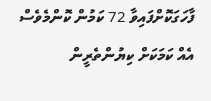ފާހަގަކޮށްފައިވާ 72 ކަމުން ކޮންމެވެސް އެއް ކަމަކަށް ކިޔުންތެރީން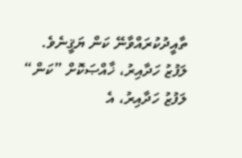ތާއީދުކުރައްވާނޭ ކަން ޔަޤީނެވެ.
ލަފުޒު ހަދާއިރު، ޚާއްޞަކޮށް ”ކަން“ ލަފުޒު ހަދާއިރު، އެ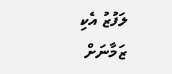ލަފުޒު އެކި ޒަމާނަށް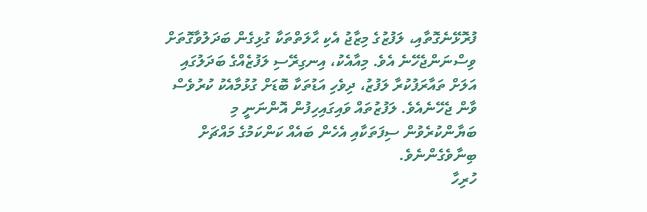ފުރޮޅޭނެގޮތާއި، ލަފުޒުގެ މިޒާޖު އެކި ޙާލަތްތަކާ ގުޅިގެން ބަދަލުވާގޮތަށް ވިސްނަންޖެހޭނެ އެވެ. މިއާއެކު، އިނގިރޭސި ލަފުޒެއްގެ ބަދަލުގައި އަލަށް ތައާރަފުކުރާ ލަފުޒު، ދިވެހި އަޑުތަކާ ބޮޑަށް ގުޅުމާއެކު ކުރުވެސް ވާން ޖެހޭނެއެވެ. ލަފުޒުތައް ވައިގައިހިފުން އޮންނަނީ މި ބަޔާންކުރެވުން ސިފަތަކާއި އެހެން ބައެއް ކަންކަމުގެ މައްޗަށް ބިނާވެގެންނެވެ.
ހުރިހާ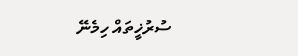ސުރުޚީތައް ހިމެނޭ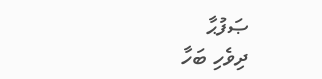ޞަފުޙާ
ދިވެހި ބަހާ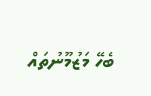ބެހޭ މަޒުމޫނުތައް